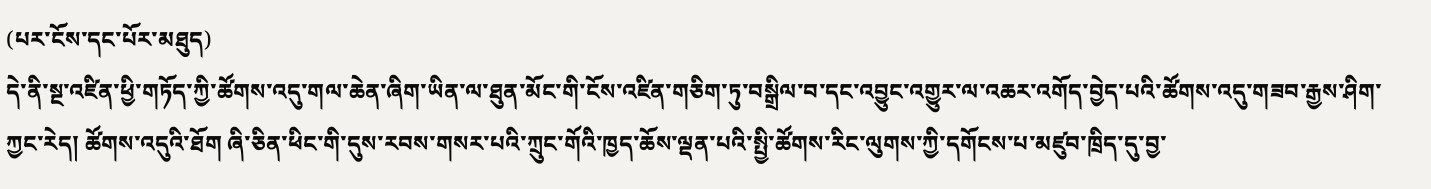(པར་ངོས་དང་པོར་མཐུད)
དེ་ནི་སྔ་འཛིན་ཕྱི་གཏོད་ཀྱི་ཚོགས་འདུ་གལ་ཆེན་ཞིག་ཡིན་ལ་ཐུན་མོང་གི་ངོས་འཛིན་གཅིག་ཏུ་བསྒྲིལ་བ་དང་འབྱུང་འགྱུར་ལ་འཆར་འགོད་བྱེད་པའི་ཚོགས་འདུ་གཟབ་རྒྱས་ཤིག་ཀྱང་རེད། ཚོགས་འདུའི་ཐོག ཞི་ཅིན་ཕིང་གི་དུས་རབས་གསར་པའི་ཀྲུང་གོའི་ཁྱད་ཆོས་ལྡན་པའི་སྤྱི་ཚོགས་རིང་ལུགས་ཀྱི་དགོངས་པ་མཛུབ་ཁྲིད་དུ་བྱ་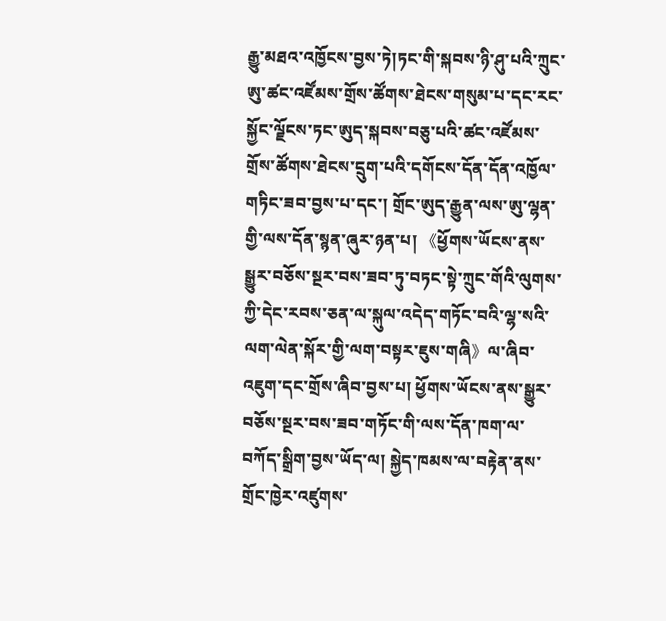རྒྱུ་མཐའ་འཁྱོངས་བྱས་ཏེ།ཏང་གི་སྐབས་ཉི་ཤུ་པའི་ཀྲུང་ཨུ་ཚང་འཛོམས་གྲོས་ཚོགས་ཐེངས་གསུམ་པ་དང་རང་སྐྱོང་ལྗོངས་ཏང་ཨུད་སྐབས་བཅུ་པའི་ཚང་འཛོམས་གྲོས་ཚོགས་ཐེངས་དྲུག་པའི་དགོངས་དོན་དོན་འཁྱོལ་གཏིང་ཟབ་བྱས་པ་དང་། གྲོང་ཨུད་རྒྱུན་ལས་ཨུ་ལྷན་གྱི་ལས་དོན་སྙན་ཞུར་ཉན་པ། 《ཕྱོགས་ཡོངས་ནས་སྒྱུར་བཅོས་སྔར་བས་ཟབ་ཏུ་བཏང་སྟེ་ཀྲུང་གོའི་ལུགས་ཀྱི་དེང་རབས་ཅན་ལ་སྐུལ་འདེད་གཏོང་བའི་ལྷ་སའི་ལག་ལེན་སྐོར་གྱི་ལག་བསྟར་ཇུས་གཞི》ལ་ཞིབ་འཇུག་དང་གྲོས་ཞིབ་བྱས་པ། ཕྱོགས་ཡོངས་ནས་སྒྱུར་བཅོས་སྔར་བས་ཟབ་གཏོང་གི་ལས་དོན་ཁག་ལ་བཀོད་སྒྲིག་བྱས་ཡོད་ལ། སྐྱེད་ཁམས་ལ་བརྟེན་ནས་གྲོང་ཁྱེར་འཛུགས་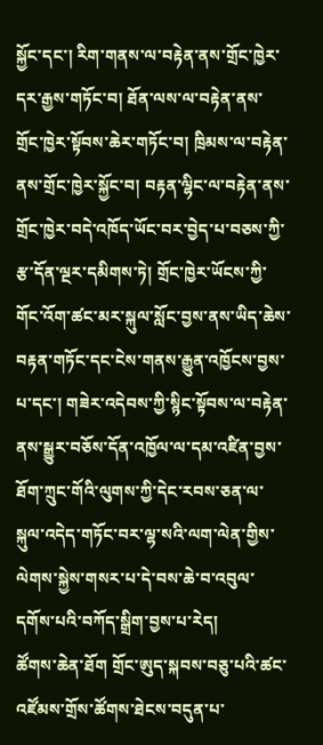སྐྱོང་དང་། རིག་གནས་ལ་བརྟེན་ནས་གྲོང་ཁྱེར་དར་རྒྱས་གཏོང་བ། ཐོན་ལས་ལ་བརྟེན་ནས་གྲོང་ཁྱེར་སྟོབས་ཆེར་གཏོང་བ། ཁྲིམས་ལ་བརྟེན་ནས་གྲོང་ཁྱེར་སྐྱོང་བ། བརྟན་ལྷིང་ལ་བརྟེན་ནས་གྲོང་ཁྱེར་བདེ་འཁོད་ཡོང་བར་བྱེད་པ་བཅས་ཀྱི་རྩ་དོན་ལྔར་དམིགས་ཏེ། གྲོང་ཁྱེར་ཡོངས་ཀྱི་གོང་འོག་ཚང་མར་སྐུལ་སློང་བྱས་ནས་ཡིད་ཆེས་བརྟན་གཏོང་དང་ངེས་གནས་རྒྱུན་འཁྱོངས་བྱས་པ་དང་། གཟེར་འདེབས་ཀྱི་སྙིང་སྟོབས་ལ་བརྟེན་ནས་སྒྱུར་བཅོས་དོན་འཁྱོལ་ལ་དམ་འཛིན་བྱས་ཐོག་ཀྲུང་གོའི་ལུགས་ཀྱི་དེང་རབས་ཅན་ལ་སྐུལ་འདེད་གཏོང་བར་ལྷ་སའི་ལག་ལེན་གྱིས་ལེགས་སྐྱེས་གསར་པ་དེ་བས་ཆེ་བ་འབུལ་དགོས་པའི་བཀོད་སྒྲིག་བྱས་པ་རེད།
ཚོགས་ཆེན་ཐོག གྲོང་ཨུད་སྐབས་བཅུ་པའི་ཚང་འཛོམས་གྲོས་ཚོགས་ཐེངས་བདུན་པ་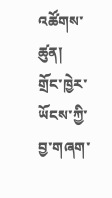འཚོགས་ཚུན། གྲོང་ཁྱེར་ཡོངས་ཀྱི་བྱ་གཞག་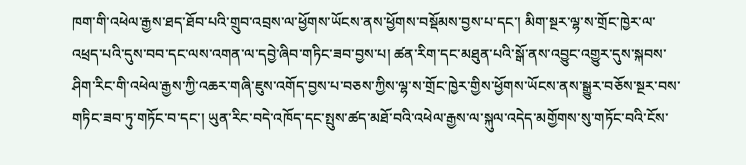ཁག་གི་འཕེལ་རྒྱས་ཐད་ཐོབ་པའི་གྲུབ་འབྲས་ལ་ཕྱོགས་ཡོངས་ནས་ཕྱོགས་བསྡོམས་བྱས་པ་དང་། མིག་སྔར་ལྷ་ས་གྲོང་ཁྱེར་ལ་འཕྲད་པའི་དུས་བབ་དང་ལས་འགན་ལ་དབྱེ་ཞིབ་གཏིང་ཟབ་བྱས་པ། ཚན་རིག་དང་མཐུན་པའི་སྒོ་ནས་འབྱུང་འགྱུར་དུས་སྐབས་ཤིག་རིང་གི་འཕེལ་རྒྱས་ཀྱི་འཆར་གཞི་ཇུས་འགོད་བྱས་པ་བཅས་ཀྱིས་ལྷ་ས་གྲོང་ཁྱེར་གྱིས་ཕྱོགས་ཡོངས་ནས་སྒྱུར་བཅོས་སྔར་བས་གཏིང་ཟབ་ཏུ་གཏོང་བ་དང་། ཡུན་རིང་བདེ་འཁོད་དང་སྤུས་ཚད་མཐོ་བའི་འཕེལ་རྒྱས་ལ་སྐུལ་འདེད་མགྱོགས་སུ་གཏོང་བའི་ངོས་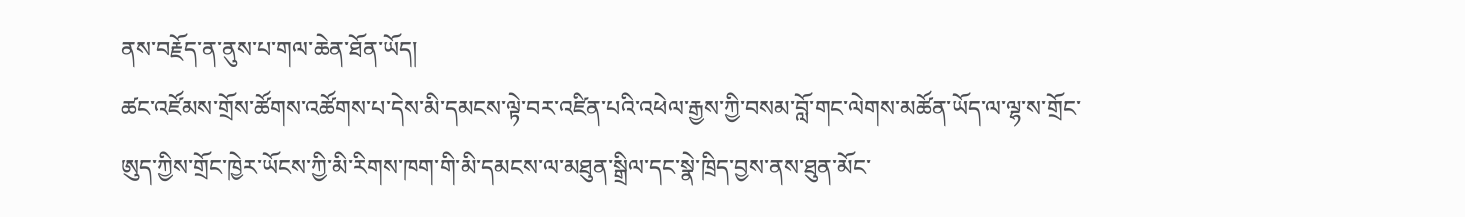ནས་བརྗོད་ན་ནུས་པ་གལ་ཆེན་ཐོན་ཡོད།
ཚང་འཛོམས་གྲོས་ཚོགས་འཚོགས་པ་དེས་མི་དམངས་ལྟེ་བར་འཛིན་པའི་འཕེལ་རྒྱས་ཀྱི་བསམ་བློ་གང་ལེགས་མཚོན་ཡོད་ལ་ལྷ་ས་གྲོང་ཨུད་ཀྱིས་གྲོང་ཁྱེར་ཡོངས་ཀྱི་མི་རིགས་ཁག་གི་མི་དམངས་ལ་མཐུན་སྒྲིལ་དང་སྣེ་ཁྲིད་བྱས་ནས་ཐུན་མོང་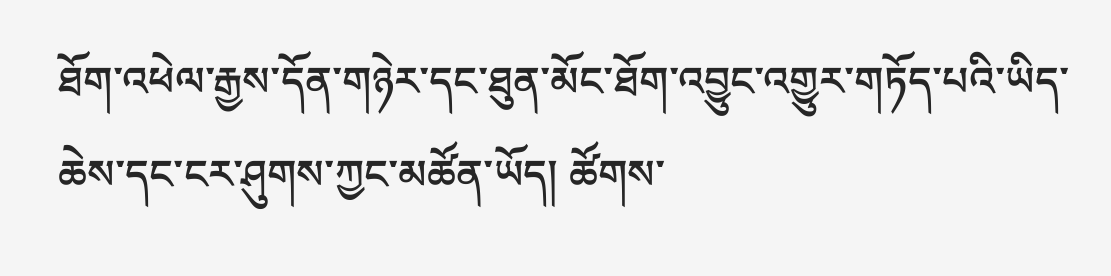ཐོག་འཕེལ་རྒྱས་དོན་གཉེར་དང་ཐུན་མོང་ཐོག་འབྱུང་འགྱུར་གཏོད་པའི་ཡིད་ཆེས་དང་ངར་ཤུགས་ཀྱང་མཚོན་ཡོད། ཚོགས་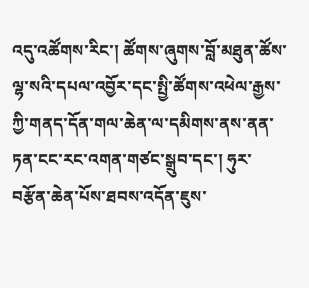འདུ་འཚོགས་རིང་། ཚོགས་ཞུགས་བློ་མཐུན་ཚོས་ལྷ་སའི་དཔལ་འབྱོར་དང་སྤྱི་ཚོགས་འཕེལ་རྒྱས་ཀྱི་གནད་དོན་གལ་ཆེན་ལ་དམིགས་ནས་ནན་ཏན་ངང་རང་འགན་གཙང་སྒྲུབ་དང་། ཧུར་བརྩོན་ཆེན་པོས་ཐབས་འདོན་ཇུས་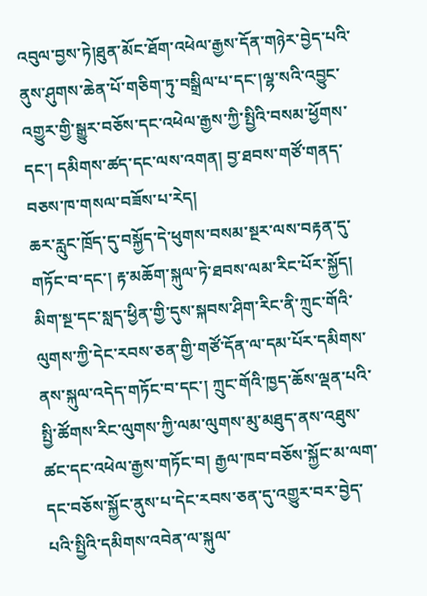འབུལ་བྱས་ཏེ།ཐུན་མོང་ཐོག་འཕེལ་རྒྱས་དོན་གཉེར་བྱེད་པའི་ནུས་ཤུགས་ཆེན་པོ་གཅིག་ཏུ་བསྒྲིལ་པ་དང་།ལྷ་སའི་འབྱུང་འགྱུར་གྱི་སྒྱུར་བཅོས་དང་འཕེལ་རྒྱས་ཀྱི་སྤྱིའི་བསམ་ཕྱོགས་དང་། དམིགས་ཚད་དང་ལས་འགན། བྱ་ཐབས་གཙོ་གནད་བཅས་ཁ་གསལ་བཟོས་པ་རེད།
ཆར་རླུང་ཁྲོད་དུ་བསྐྱོད་དེ་ཕུགས་བསམ་སྔར་ལས་བརྟན་དུ་གཏོང་བ་དང་། རྟ་མཆོག་སྐུལ་ཏེ་ཐབས་ལམ་རིང་པོར་སྐྱོད། མིག་སྔ་དང་སླད་ཕྱིན་གྱི་དུས་སྐབས་ཤིག་རིང་ནི་ཀྲུང་གོའི་ལུགས་ཀྱི་དེང་རབས་ཅན་གྱི་གཙོ་དོན་ལ་དམ་པོར་དམིགས་ནས་སྐུལ་འདེད་གཏོང་བ་དང་། ཀྲུང་གོའི་ཁྱད་ཆོས་ལྡན་པའི་སྤྱི་ཚོགས་རིང་ལུགས་ཀྱི་ལམ་ལུགས་མུ་མཐུད་ནས་འཐུས་ཚང་དང་འཕེལ་རྒྱས་གཏོང་བ། རྒྱལ་ཁབ་བཅོས་སྐྱོང་མ་ལག་དང་བཅོས་སྐྱོང་ནུས་པ་དེང་རབས་ཅན་དུ་འགྱུར་བར་བྱེད་པའི་སྤྱིའི་དམིགས་འབེན་ལ་སྐུལ་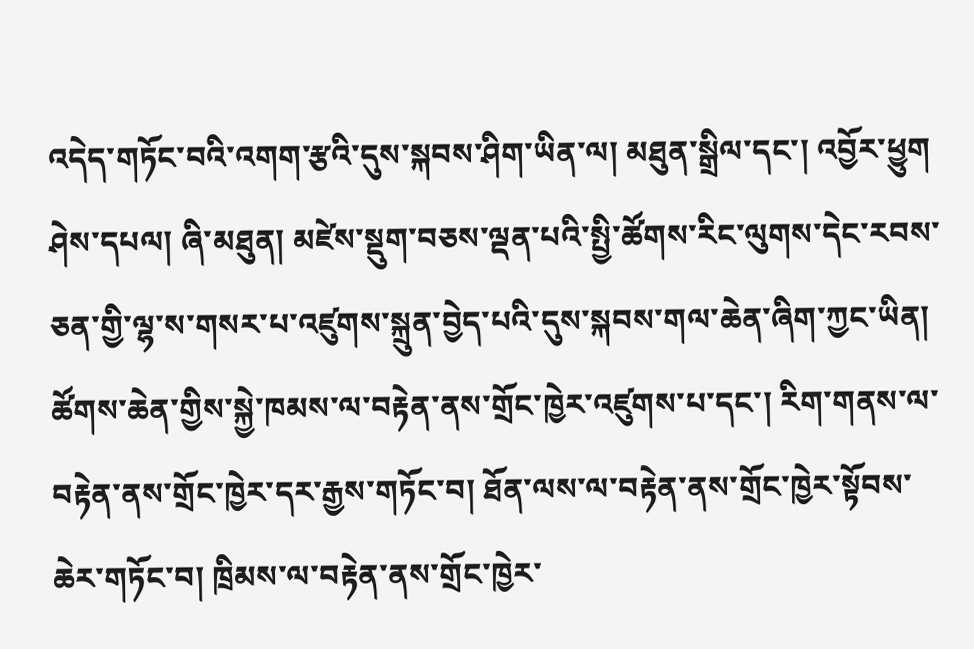འདེད་གཏོང་བའི་འགག་རྩའི་དུས་སྐབས་ཤིག་ཡིན་ལ། མཐུན་སྒྲིལ་དང་། འབྱོར་ཕྱུག ཤེས་དཔལ། ཞི་མཐུན། མཛེས་སྡུག་བཅས་ལྡན་པའི་སྤྱི་ཚོགས་རིང་ལུགས་དེང་རབས་ཅན་གྱི་ལྷ་ས་གསར་པ་འཛུགས་སྐྲུན་བྱེད་པའི་དུས་སྐབས་གལ་ཆེན་ཞིག་ཀྱང་ཡིན། ཚོགས་ཆེན་གྱིས་སྐྱེ་ཁམས་ལ་བརྟེན་ནས་གྲོང་ཁྱེར་འཛུགས་པ་དང་། རིག་གནས་ལ་བརྟེན་ནས་གྲོང་ཁྱེར་དར་རྒྱས་གཏོང་བ། ཐོན་ལས་ལ་བརྟེན་ནས་གྲོང་ཁྱེར་སྟོབས་ཆེར་གཏོང་བ། ཁྲིམས་ལ་བརྟེན་ནས་གྲོང་ཁྱེར་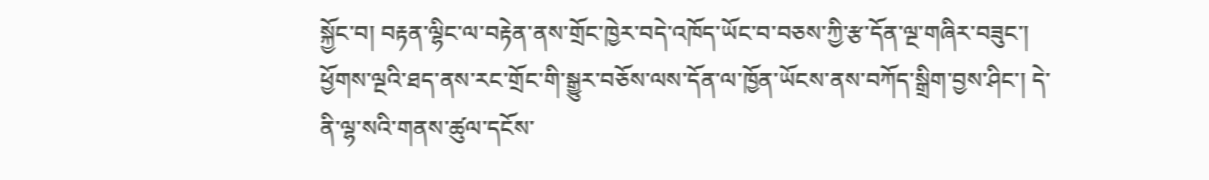སྐྱོང་བ། བརྟན་ལྷིང་ལ་བརྟེན་ནས་གྲོང་ཁྱེར་བདེ་འཁོད་ཡོང་བ་བཅས་ཀྱི་རྩ་དོན་ལྔ་གཞིར་བཟུང་། ཕྱོགས་ལྔའི་ཐད་ནས་རང་གྲོང་གི་སྒྱུར་བཅོས་ལས་དོན་ལ་ཁྱོན་ཡོངས་ནས་བཀོད་སྒྲིག་བྱས་ཤིང་། དེ་ནི་ལྷ་སའི་གནས་ཚུལ་དངོས་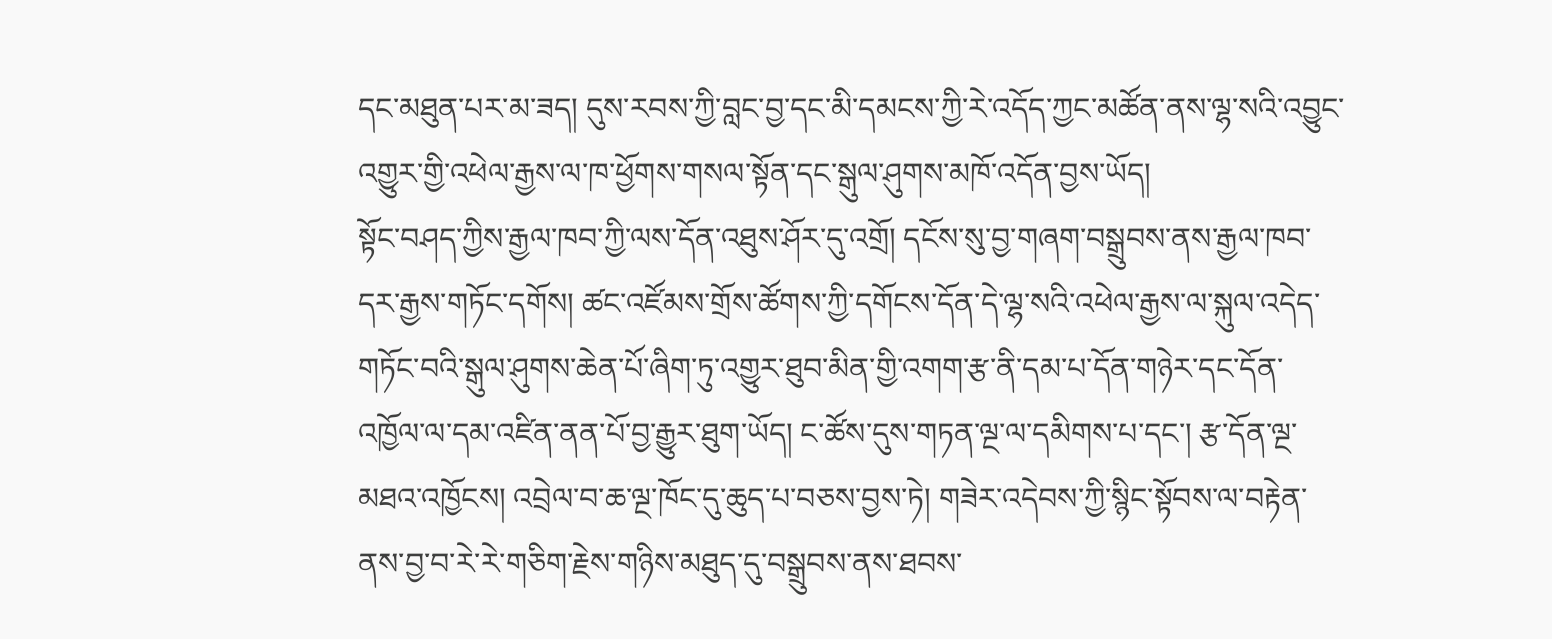དང་མཐུན་པར་མ་ཟད། དུས་རབས་ཀྱི་བླང་བྱ་དང་མི་དམངས་ཀྱི་རེ་འདོད་ཀྱང་མཚོན་ནས་ལྷ་སའི་འབྱུང་འགྱུར་གྱི་འཕེལ་རྒྱས་ལ་ཁ་ཕྱོགས་གསལ་སྟོན་དང་སྒུལ་ཤུགས་མཁོ་འདོན་བྱས་ཡོད།
སྟོང་བཤད་ཀྱིས་རྒྱལ་ཁབ་ཀྱི་ལས་དོན་འཐུས་ཤོར་དུ་འགྲོ། དངོས་སུ་བྱ་གཞག་བསྒྲུབས་ནས་རྒྱལ་ཁབ་དར་རྒྱས་གཏོང་དགོས། ཚང་འཛོམས་གྲོས་ཚོགས་ཀྱི་དགོངས་དོན་དེ་ལྷ་སའི་འཕེལ་རྒྱས་ལ་སྐུལ་འདེད་གཏོང་བའི་སྒུལ་ཤུགས་ཆེན་པོ་ཞིག་ཏུ་འགྱུར་ཐུབ་མིན་གྱི་འགག་རྩ་ནི་དམ་པ་དོན་གཉེར་དང་དོན་འཁྱོལ་ལ་དམ་འཛིན་ནན་པོ་བྱ་རྒྱུར་ཐུག་ཡོད། ང་ཚོས་དུས་གཏན་ལྔ་ལ་དམིགས་པ་དང་། རྩ་དོན་ལྔ་མཐའ་འཁྱོངས། འབྲེལ་བ་ཆ་ལྔ་ཁོང་དུ་ཆུད་པ་བཅས་བྱས་ཏེ། གཟེར་འདེབས་ཀྱི་སྙིང་སྟོབས་ལ་བརྟེན་ནས་བྱ་བ་རེ་རེ་གཅིག་རྗེས་གཉིས་མཐུད་དུ་བསྒྲུབས་ནས་ཐབས་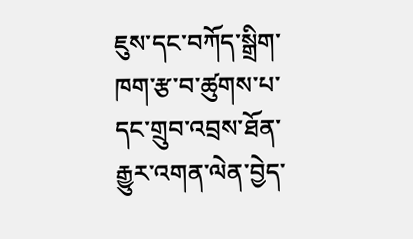ཇུས་དང་བཀོད་སྒྲིག་ཁག་རྩ་བ་ཚུགས་པ་དང་གྲུབ་འབྲས་ཐོན་རྒྱུར་འགན་ལེན་བྱེད་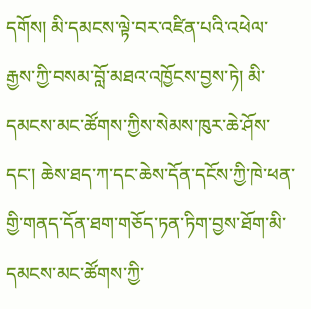དགོས། མི་དམངས་ལྟེ་བར་འཛིན་པའི་འཕེལ་རྒྱས་ཀྱི་བསམ་བློ་མཐའ་འཁྱོངས་བྱས་ཏེ། མི་དམངས་མང་ཚོགས་ཀྱིས་སེམས་ཁུར་ཆེ་ཤོས་དང་། ཆེས་ཐད་ཀ་དང་ཆེས་དོན་དངོས་ཀྱི་ཁེ་ཕན་གྱི་གནད་དོན་ཐག་གཅོད་ཏན་ཏིག་བྱས་ཐོག་མི་དམངས་མང་ཚོགས་ཀྱི་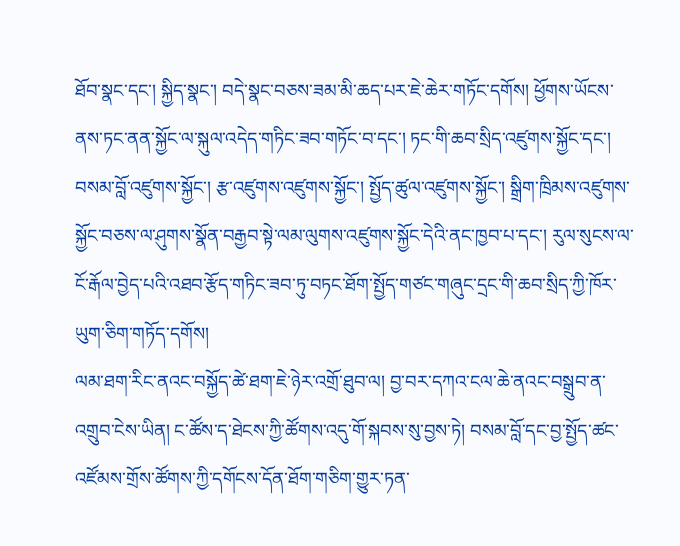ཐོབ་སྣང་དང་། སྐྱིད་སྣང་། བདེ་སྣང་བཅས་ཟམ་མི་ཆད་པར་ཇེ་ཆེར་གཏོང་དགོས། ཕྱོགས་ཡོངས་ནས་ཏང་ནན་སྐྱོང་ལ་སྐུལ་འདེད་གཏིང་ཟབ་གཏོང་བ་དང་། ཏང་གི་ཆབ་སྲིད་འཛུགས་སྐྱོང་དང་། བསམ་བློ་འཛུགས་སྐྱོང་། རྩ་འཛུགས་འཛུགས་སྐྱོང་། སྤྱོད་ཚུལ་འཛུགས་སྐྱོང་། སྒྲིག་ཁྲིམས་འཛུགས་སྐྱོང་བཅས་ལ་ཤུགས་སྣོན་བརྒྱབ་སྟེ་ལམ་ལུགས་འཛུགས་སྐྱོང་དེའི་ནང་ཁྱབ་པ་དང་། རུལ་སུངས་ལ་ངོ་རྒོལ་བྱེད་པའི་འཐབ་རྩོད་གཏིང་ཟབ་ཏུ་བཏང་ཐོག་སྤྱོད་གཙང་གཞུང་དྲང་གི་ཆབ་སྲིད་ཀྱི་ཁོར་ཡུག་ཅིག་གཏོད་དགོས།
ལམ་ཐག་རིང་ནའང་བསྐྱོད་ཚེ་ཐག་ཇེ་ཉེར་འགྲོ་ཐུབ་ལ། བྱ་བར་དཀའ་ངལ་ཆེ་ནའང་བསྒྲུབ་ན་འགྲུབ་ངེས་ཡིན། ང་ཚོས་ད་ཐེངས་ཀྱི་ཚོགས་འདུ་གོ་སྐབས་སུ་བྱས་ཏེ། བསམ་བློ་དང་བྱ་སྤྱོད་ཚང་འཛོམས་གྲོས་ཚོགས་ཀྱི་དགོངས་དོན་ཐོག་གཅིག་གྱུར་ཏན་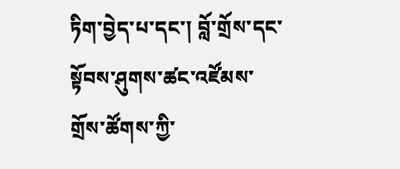ཏིག་བྱེད་པ་དང་། བློ་གྲོས་དང་སྟོབས་ཤུགས་ཚང་འཛོམས་གྲོས་ཚོགས་ཀྱི་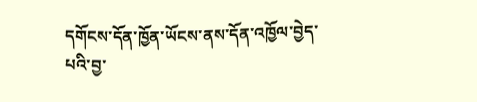དགོངས་དོན་ཁྱོན་ཡོངས་ནས་དོན་འཁྱོལ་བྱེད་པའི་བྱ་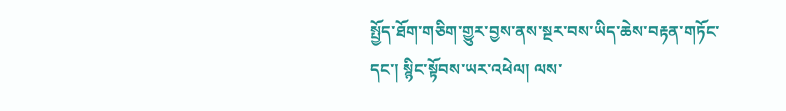སྤྱོད་ཐོག་གཅིག་གྱུར་བྱས་ནས་སྔར་བས་ཡིད་ཆེས་བརྟན་གཏོང་དང་། སྙིང་སྟོབས་ཡར་འཕེལ། ལས་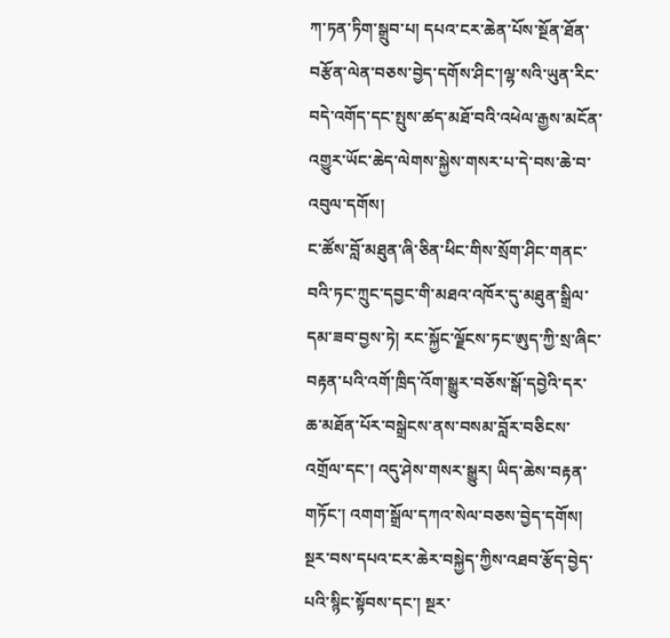ཀ་ཏན་ཏིག་སྒྲུབ་པ། དཔའ་ངར་ཆེན་པོས་སྔོན་ཐོན་བརྩོན་ལེན་བཅས་བྱེད་དགོས་ཤིང་།ལྷ་སའི་ཡུན་རིང་བདེ་འགོད་དང་སྤུས་ཚད་མཐོ་བའི་འཕེལ་རྒྱས་མངོན་འགྱུར་ཡོང་ཆེད་ལེགས་སྐྱེས་གསར་པ་དེ་བས་ཆེ་བ་འབུལ་དགོས།
ང་ཚོས་བློ་མཐུན་ཞི་ཅིན་ཕིང་གིས་སྲོག་ཤིང་གནང་བའི་ཏང་ཀྲུང་དབྱང་གི་མཐའ་འཁོར་དུ་མཐུན་སྒྲིལ་དམ་ཟབ་བྱས་ཏེ། རང་སྐྱོང་ལྗོངས་ཏང་ཨུད་ཀྱི་སྲ་ཞིང་བརྟན་པའི་འགོ་ཁྲིད་འོག་སྒྱུར་བཅོས་སྒོ་དབྱེའི་དར་ཆ་མཐོན་པོར་བསྒྲེངས་ནས་བསམ་བློར་བཅིངས་འགྲོལ་དང་། འདུ་ཤེས་གསར་སྒྱུར། ཡིད་ཆེས་བརྟན་གཏོང་། འགག་སྒྲོལ་དཀའ་སེལ་བཅས་བྱེད་དགོས། སྔར་བས་དཔའ་ངར་ཆེར་བསྐྱེད་ཀྱིས་འཐབ་རྩོད་བྱེད་པའི་སྙིང་སྟོབས་དང་། སྔར་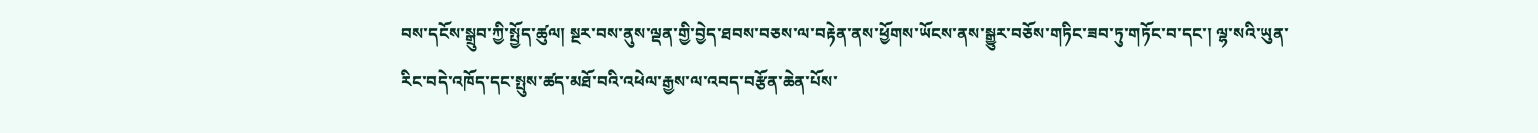བས་དངོས་སྒྲུབ་ཀྱི་སྤྱོད་ཚུལ། སྔར་བས་ནུས་ལྡན་གྱི་བྱེད་ཐབས་བཅས་ལ་བརྟེན་ནས་ཕྱོགས་ཡོངས་ནས་སྒྱུར་བཅོས་གཏིང་ཟབ་ཏུ་གཏོང་བ་དང་། ལྷ་སའི་ཡུན་རིང་བདེ་འཁོད་དང་སྤུས་ཚད་མཐོ་བའི་འཕེལ་རྒྱས་ལ་འབད་བརྩོན་ཆེན་པོས་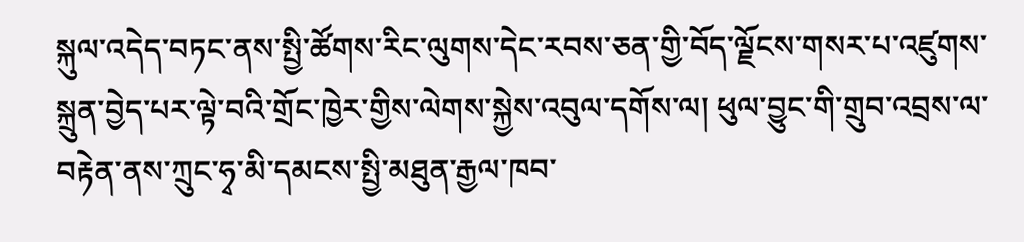སྐུལ་འདེད་བཏང་ནས་སྤྱི་ཚོགས་རིང་ལུགས་དེང་རབས་ཅན་གྱི་བོད་ལྗོངས་གསར་པ་འཛུགས་སྐྲུན་བྱེད་པར་ལྟེ་བའི་གྲོང་ཁྱེར་གྱིས་ལེགས་སྐྱེས་འབུལ་དགོས་ལ། ཕུལ་བྱུང་གི་གྲུབ་འབྲས་ལ་བརྟེན་ནས་ཀྲུང་ཧྭ་མི་དམངས་སྤྱི་མཐུན་རྒྱལ་ཁབ་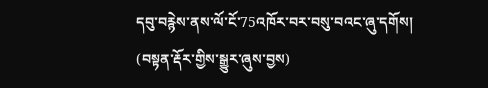དབུ་བརྙེས་ནས་ལོ་ངོ་75འཁོར་བར་བསུ་བའང་ཞུ་དགོས།
(བསྟན་རྡོར་གྱིས་སྒྱུར་ཞུས་བྱས)